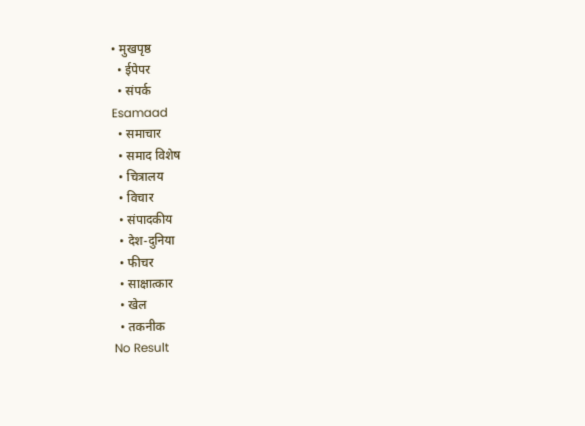• मुखपृष्ठ
  • ईपेपर
  • संपर्क
Esamaad
  • समाचार
  • समाद विशेष
  • चित्रालय
  • विचार
  • संपादकीय
  • देश-दुनिया
  • फीचर
  • साक्षात्‍कार
  • खेल
  • तकनीक
No Result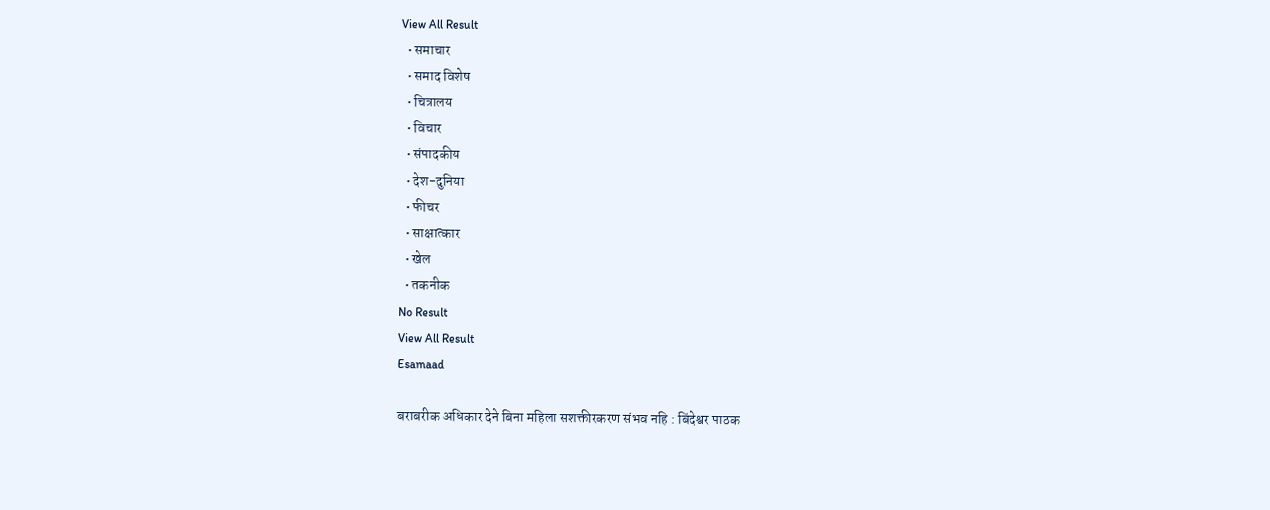View All Result
  • समाचार
  • समाद विशेष
  • चित्रालय
  • विचार
  • संपादकीय
  • देश-दुनिया
  • फीचर
  • साक्षात्‍कार
  • खेल
  • तकनीक
No Result
View All Result
Esamaad

बराबरीक अधिकार देने बिना महिला सशक्तीरकरण संभव नहि : बिंदेश्वर पाठक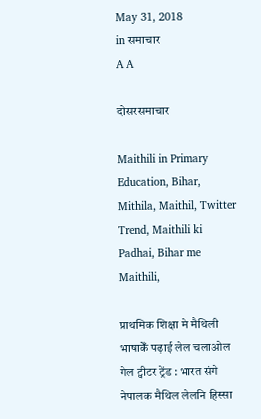May 31, 2018
in समाचार
A A

दोसरसमाचार

Maithili in Primary Education, Bihar, Mithila, Maithil, Twitter Trend, Maithili ki Padhai, Bihar me Maithili,

प्राथमिक शि‍क्षा मे मैथि‍ली भाषाकेँ पढ़ाई लेल चलाओल गेल ट्वीटर ट्रेंड : भारत संगे नेपालक मैथिल लेलनि हिस्सा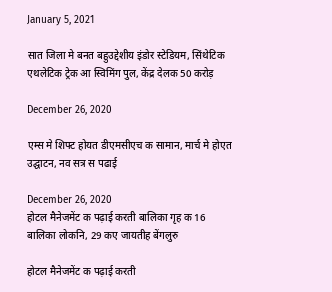January 5, 2021

सात जिला मे बनत बहुउद्देशीय इंडोर स्‍टेडि‍यम, सिंथेटिक एथलेटिक ट्रेक आ स्विमिंग पुल, केंद्र देलक 50 करोड़

December 26, 2020

एम्स मे शिफ्ट होयत डीएमसीएच क सामान, मार्च मे होएत उद्घाटन, नव सत्र स पढाई

December 26, 2020
होटल मैनेजमेंट क पढ़ाई करती बालिका गृह क 16 बालिका लोकनि, 29 कए जायतीह बेंगलुरु

होटल मैनेजमेंट क पढ़ाई करती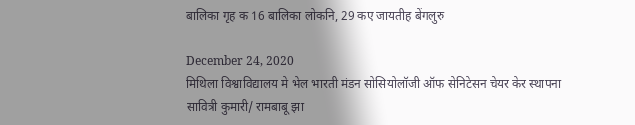बालिका गृह क 16 बालिका लोकनि, 29 कए जायतीह बेंगलुरु

December 24, 2020
मिथिला विश्वाविद्यालय मे भेल भारती मंडन सोसियोलॉजी ऑफ सेनिटेसन चेयर केर स्थापना
सावित्री कुमारी/ रामबाबू झा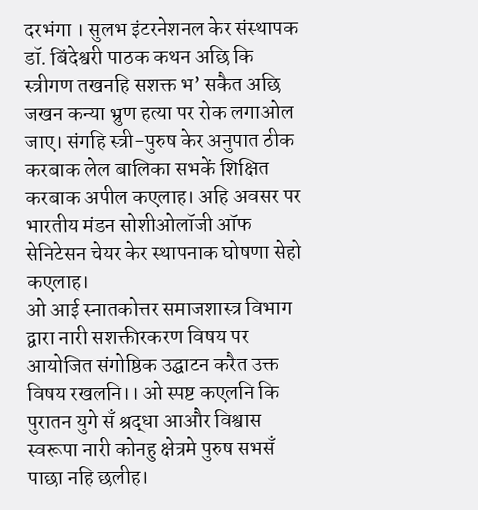दरभंगा । सुलभ इंटरनेशनल केर संस्थापक डॉ. बिंदेश्वरी पाठक कथन अछि कि स्त्रीगण तखनहि सशक्त भ’ सकैत अछि जखन कन्या भ्रुण हत्या पर रोक लगाओल जाए। संगहि स्त्री-पुरुष केर अनुपात ठीक करबाक लेल बालिका सभकें शिक्षित करबाक अपील कएलाह। अहि अवसर पर भारतीय मंडन सोशीओलॉजी ऑफ सेनिटेसन चेयर केर स्थापनाक घोषणा सेहो कएलाह।
ओ आई स्नातकोत्तर समाजशास्त्र विभाग द्वारा नारी सशक्तीरकरण विषय पर आयोजित संगोष्ठिक उद्घाटन करैत उक्त विषय रखलनि।। ओ स्पष्ट कएलनि कि पुरातन युगे सँ श्रद्धा आऔर विश्वास स्वरूपा नारी कोनहु क्षेत्रमे पुरुष सभसँ पाछा नहि छलीह।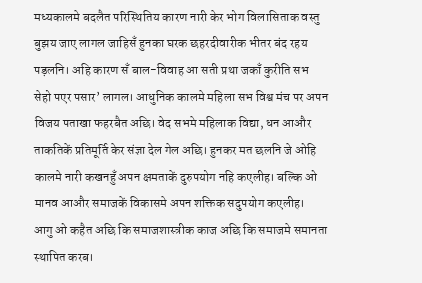मध्यकालमे बदलैत परिस्थितिय कारण नारी केर भोग विलासिताक वस्तु बुझय जाए लागल जाहिसँ हुनका घरक छहरदीवारीक भीतर बंद रहय पड़लनि। अहि कारण सँ बाल-विवाह आ सती प्रथा जकाँ कुरीति सभ सेहो पएर पसार’ लागल। आधुनिक कालमे महिला सभ विश्व मंच पर अपन विजय पताखा फहरबैत अछि। वेद सभमे महिलाक विद्या, धन आऔर ताकतिकें प्रतिमूर्ति केर संज्ञा देल गेल अछि। हुनकर मत छलनि जे ओहि कालमे नारी कखनहुँ अपन क्षमताकें दुरुपयोग नहि कएलीह। बल्कि ओ मानव आऔर समाजकें विकासमे अपन शक्तिक सदुपयोग कएलीह।
आगु ओ कहैत अछि कि समाजशास्त्रीक काज अछि कि समाजमे समानता स्थापित करब।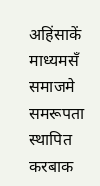अहिंसाकें माध्यमसँ समाजमे समरूपता स्थापित करबाक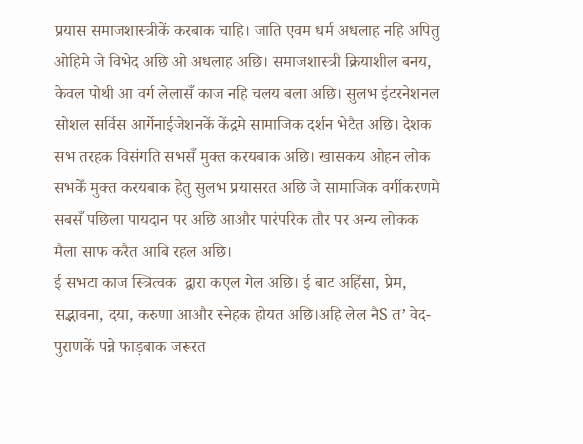प्रयास समाजशास्त्रीकें करबाक चाहि। जाति एवम धर्म अधलाह नहि अपितु ओहिमे जे विभेद अछि ओ अधलाह अछि। समाजशास्त्री क्रियाशील बनय, केवल पोथी आ वर्ग लेलासँ काज नहि चलय बला अछि। सुलभ इंटरनेशनल सोशल सर्विस आर्गेनाईजेशनकें केंद्रमे सामाजिक दर्शन भेटैत अछि। देशक सभ तरहक विसंगति सभसँ मुक्त करयबाक अछि। खासकय ओहन लोक सभकेँ मुक्त करयबाक हेतु सुलभ प्रयासरत अछि जे सामाजिक वर्गीकरणमे सबसँ पछिला पायदान पर अछि आऔर पारंपरिक तौर पर अन्य लोकक मैला साफ करैत आबि रहल अछि।
ई सभटा काज स्त्रित्वक  द्वारा कएल गेल अछि। ई बाट अहिंसा, प्रेम, सद्भावना, दया, करुणा आऔर स्नेहक होयत अछि।अहि लेल नैS त’ वेद-पुराणकें पन्ने फाड़बाक जरूरत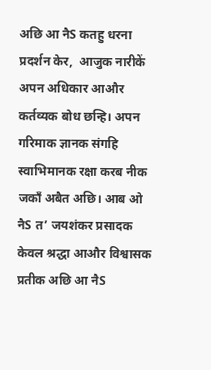अछि आ नैS कतहु धरना प्रदर्शन केर,  आजुक नारीकें अपन अधिकार आऔर कर्तव्यक बोध छन्हि। अपन गरिमाक ज्ञानक संगहि स्वाभिमानक रक्षा करब नीक जकाँ अबैत अछि। आब ओ नैS त’ जयशंकर प्रसादक केवल श्रद्धा आऔर विश्वासक प्रतीक अछि आ नैS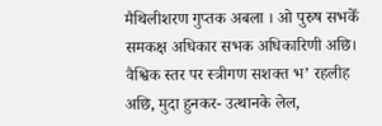मैथिलीशरण गुप्तक अबला । ओ पुरुष सभकेँ समकक्ष अधिकार सभक अधिकारिणी अछि।
वैश्विक स्तर पर स्त्रीगण सशक्त भ’ रहलीह अछि, मुदा हुनकर- उत्थानके लेल,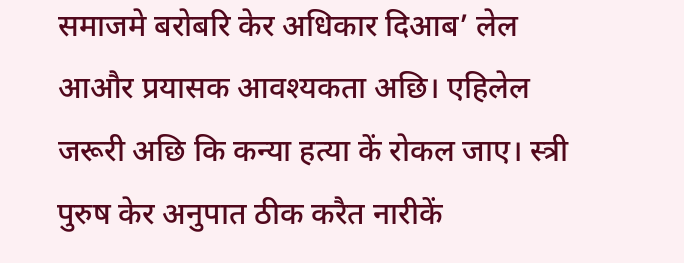समाजमे बरोबरि केर अधिकार दिआब’ लेल आऔर प्रयासक आवश्यकता अछि। एहिलेल जरूरी अछि कि कन्या हत्या कें रोकल जाए। स्त्री पुरुष केर अनुपात ठीक करैत नारीकें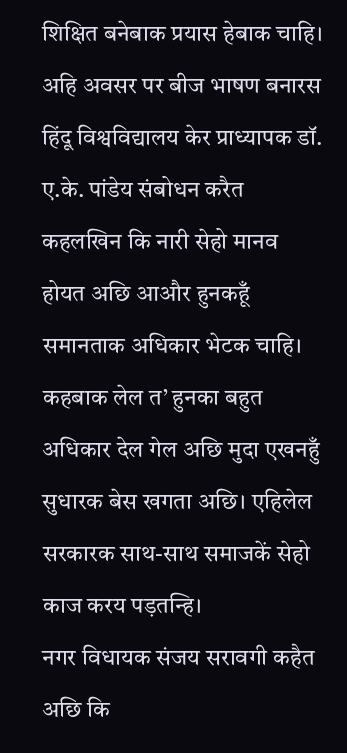शिक्षित बनेबाक प्रयास हेबाक चाहि।
अहि अवसर पर बीज भाषण बनारस हिंदू विश्वविद्यालय केर प्राध्यापक डॉ. ए.के. पांडेय संबोधन करैत कहलखिन कि नारी सेहो मानव होयत अछि आऔर हुनकहूँ समानताक अधिकार भेटक चाहि। कहबाक लेल त’ हुनका बहुत अधिकार देल गेल अछि मुदा एखनहुँ सुधारक बेस खगता अछि। एहिलेल सरकारक साथ-साथ समाजकें सेहो काज करय पड़तन्हि।
नगर विधायक संजय सरावगी कहैत अछि कि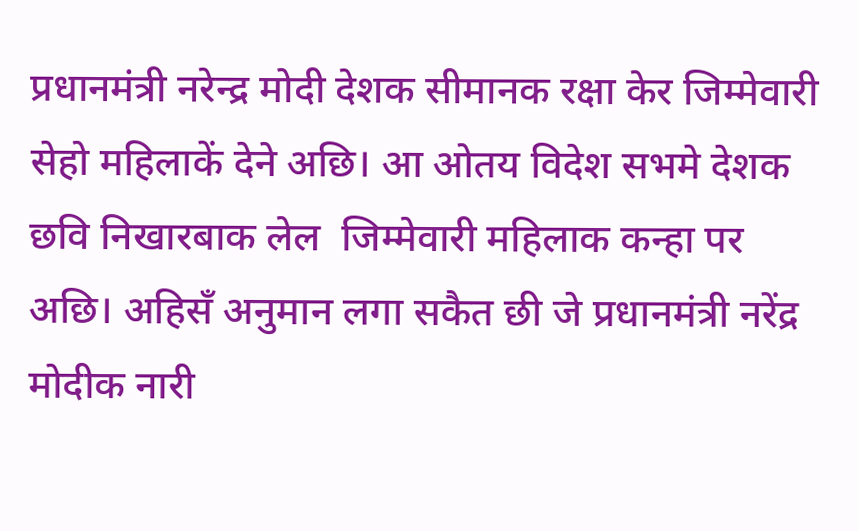प्रधानमंत्री नरेन्द्र मोदी देशक सीमानक रक्षा केर जिम्मेवारी सेहो महिलाकें देने अछि। आ ओतय विदेश सभमे देशक छवि निखारबाक लेल  जिम्मेवारी महिलाक कन्हा पर अछि। अहिसँ अनुमान लगा सकैत छी जे प्रधानमंत्री नरेंद्र मोदीक नारी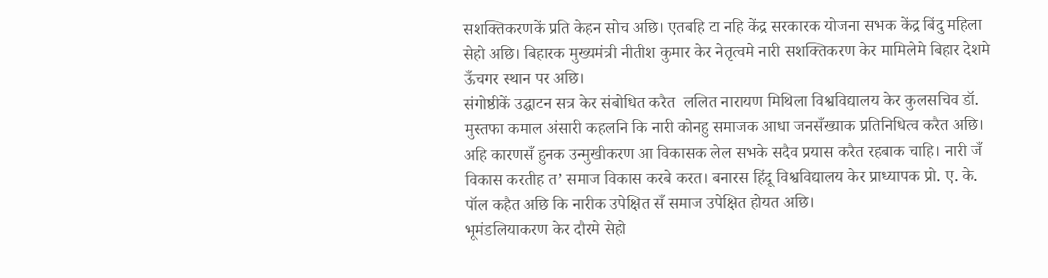सशक्तिकरणकें प्रति केहन सोच अछि। एतबहि टा नहि केंद्र सरकारक योजना सभक केंद्र बिंदु महिला सेहो अछि। बिहारक मुख्यमंत्री नीतीश कुमार केर नेतृत्वमे नारी सशक्तिकरण केर मामिलेमे बिहार देशमे ऊँचगर स्थान पर अछि।
संगोष्ठीकें उद्घाटन सत्र केर संबोधित करैत  ललित नारायण मिथिला विश्वविद्यालय केर कुलसचिव डॉ. मुस्तफा कमाल अंसारी कहलनि कि नारी कोनहु समाजक आधा जनसँख्याक प्रतिनिधित्व करैत अछि। अहि कारणसँ हुनक उन्मुखीकरण आ विकासक लेल सभके सदैव प्रयास करैत रहबाक चाहि। नारी जँ विकास करतीह त’ समाज विकास करबे करत। बनारस हिंदू विश्वविद्यालय केर प्राध्यापक प्रो. ए. के. पॉल कहैत अछि कि नारीक उपेक्षित सँ समाज उपेक्षित होयत अछि।
भूमंडलियाकरण केर दौरमे सेहो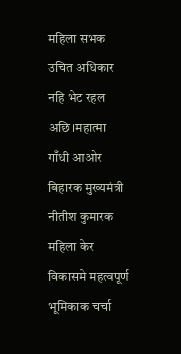महिला सभक उचित अधिकार नहि भेट रहल अछि।महात्मा गाँधी आओर  बिहारक मुख्यमंत्री नीतीश कुमारक महिला केर विकासमे महत्वपूर्ण भूमिकाक चर्चा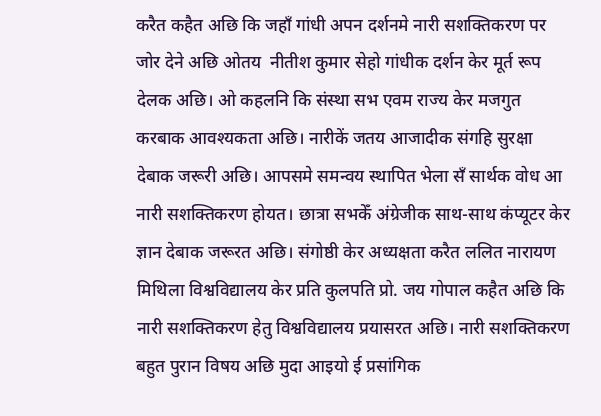करैत कहैत अछि कि जहाँ गांधी अपन दर्शनमे नारी सशक्तिकरण पर जोर देने अछि ओतय  नीतीश कुमार सेहो गांधीक दर्शन केर मूर्त रूप देलक अछि। ओ कहलनि कि संस्था सभ एवम राज्य केर मजगुत करबाक आवश्यकता अछि। नारीकें जतय आजादीक संगहि सुरक्षा देबाक जरूरी अछि। आपसमे समन्वय स्थापित भेला सँ सार्थक वोध आ नारी सशक्तिकरण होयत। छात्रा सभकेँ अंग्रेजीक साथ-साथ कंप्यूटर केर ज्ञान देबाक जरूरत अछि। संगोष्ठी केर अध्यक्षता करैत ललित नारायण मिथिला विश्वविद्यालय केर प्रति कुलपति प्रो. जय गोपाल कहैत अछि कि नारी सशक्तिकरण हेतु विश्वविद्यालय प्रयासरत अछि। नारी सशक्तिकरण बहुत पुरान विषय अछि मुदा आइयो ई प्रसांगिक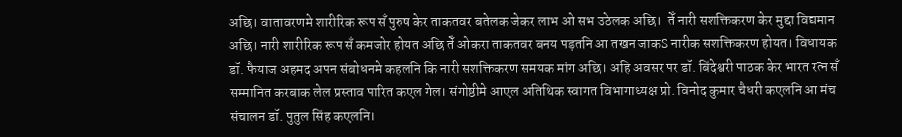अछि। वातावरणमे शारीरिक रूप सँ पुरुष केर ताकतवर बतेलक जेकर लाभ ओ सभ उठेलक अछि।  तेँ नारी सशक्तिकरण केर मुद्दा विद्यमान अछि। नारी शारीरिक रूप सँ कमजोर होयत अछि तेँ ओकरा ताकतवर बनय पड़तनि आ तखन जाकS नारीक सशक्तिकरण होयत। विधायक डॉ. फैयाज अहमद अपन संबोधनमे कहलनि कि नारी सशक्तिकरण समयक मांग अछि। अहि अवसर पर डॉ. बिंदेश्वरी पाठक केर भारत रत्न सँ सम्मानित करबाक लेल प्रस्ताव पारित कएल गेल। संगोष्ठीमे आएल अतिथिक स्वागत विभागाध्यक्ष प्रो. विनोद कुमार चैधरी कएलनि आ मंच संचालन डॉ. पुतुल सिंह कएलनि।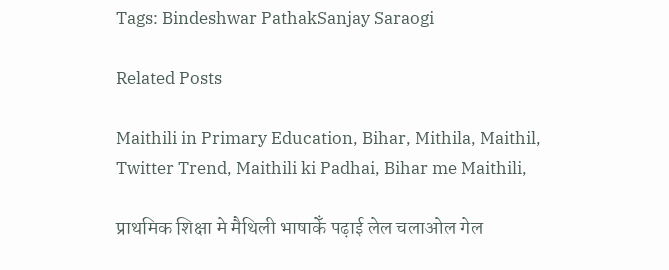Tags: Bindeshwar PathakSanjay Saraogi

Related Posts

Maithili in Primary Education, Bihar, Mithila, Maithil, Twitter Trend, Maithili ki Padhai, Bihar me Maithili,

प्राथमिक शि‍क्षा मे मैथि‍ली भाषाकेँ पढ़ाई लेल चलाओल गेल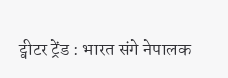ट्वीटर ट्रेंड : भारत संगे नेपालक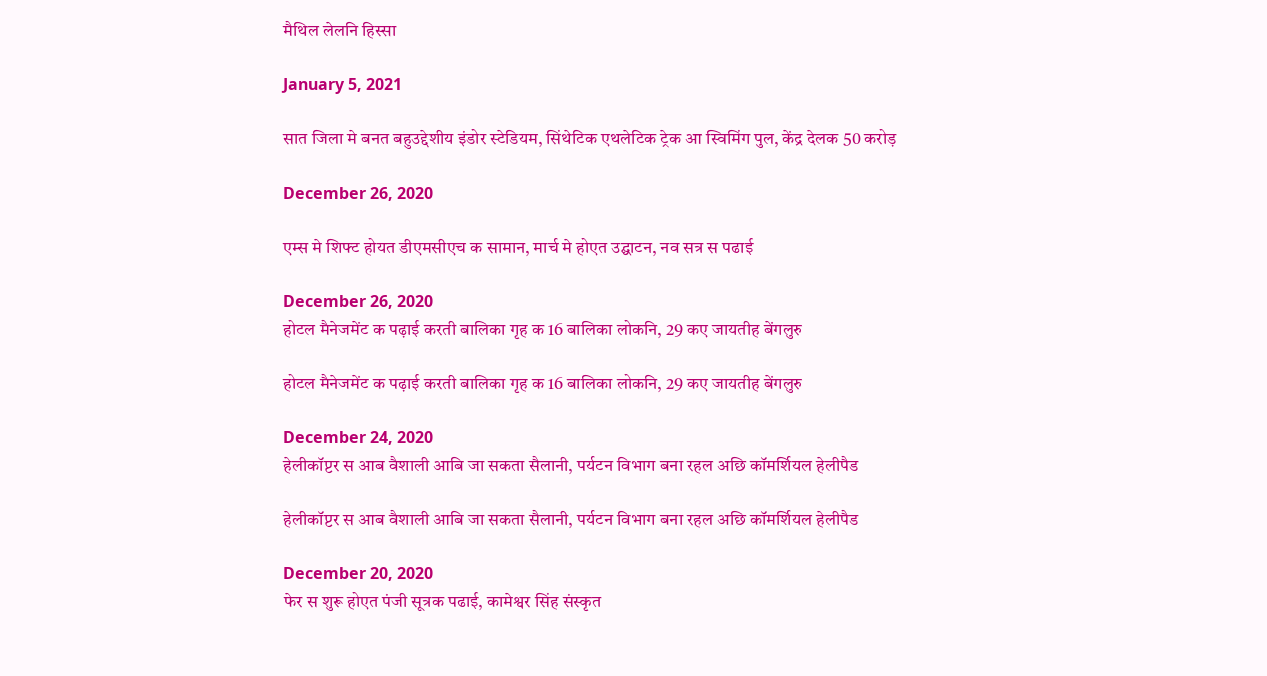मैथिल लेलनि हिस्सा

January 5, 2021

सात जिला मे बनत बहुउद्देशीय इंडोर स्‍टेडि‍यम, सिंथेटिक एथलेटिक ट्रेक आ स्विमिंग पुल, केंद्र देलक 50 करोड़

December 26, 2020

एम्स मे शिफ्ट होयत डीएमसीएच क सामान, मार्च मे होएत उद्घाटन, नव सत्र स पढाई

December 26, 2020
होटल मैनेजमेंट क पढ़ाई करती बालिका गृह क 16 बालिका लोकनि, 29 कए जायतीह बेंगलुरु

होटल मैनेजमेंट क पढ़ाई करती बालिका गृह क 16 बालिका लोकनि, 29 कए जायतीह बेंगलुरु

December 24, 2020
हेलीकॉप्टर स आब वैशाली आबि जा सकता सैलानी, पर्यटन विभाग बना रहल अछि कॉमर्शियल हेलीपैड

हेलीकॉप्टर स आब वैशाली आबि जा सकता सैलानी, पर्यटन विभाग बना रहल अछि कॉमर्शियल हेलीपैड

December 20, 2020
फेर स शुरू होएत पंजी सूत्रक पढाई, कामेश्वर सिंह संस्कृत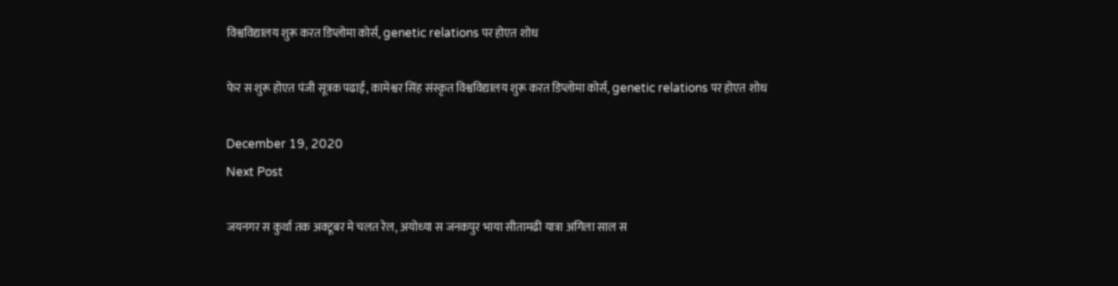विश्वविद्यालय शुरू करत डिप्लोमा कोर्स, genetic relations पर होएत शोध

फेर स शुरू होएत पंजी सूत्रक पढाई, कामेश्वर सिंह संस्कृत विश्वविद्यालय शुरू करत डिप्लोमा कोर्स, genetic relations पर होएत शोध

December 19, 2020
Next Post

जयनगर स कुर्था तक अक्‍टूबर मे चलत रेल, अयोध्‍या स जनकपुर भाया सीतामढी यात्रा अगिला साल स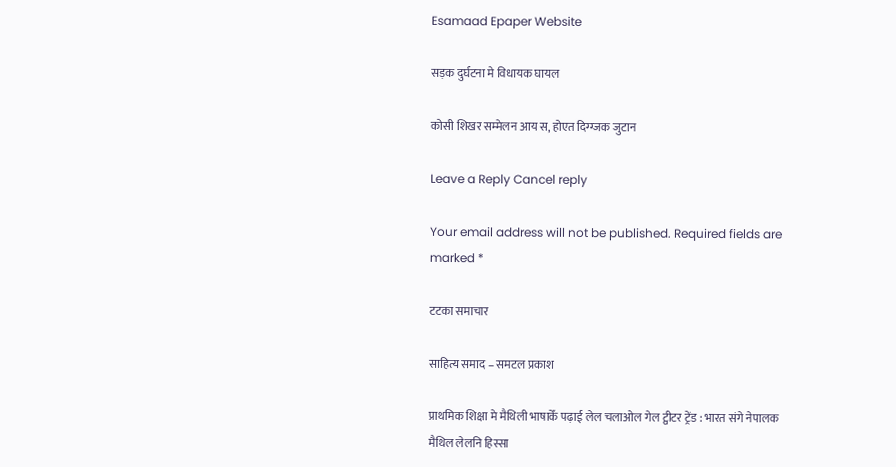Esamaad Epaper Website

सड़क दुर्घटना मे विधायक घायल

कोसी शिखर सम्‍मेलन आय स, होएत दिग्‍ग्‍जक जुटान

Leave a Reply Cancel reply

Your email address will not be published. Required fields are marked *

टटका समाचार

साहित्य समाद – समटल प्रकाश

प्राथमिक शि‍क्षा मे मैथि‍ली भाषाकेँ पढ़ाई लेल चलाओल गेल ट्वीटर ट्रेंड : भारत संगे नेपालक मैथिल लेलनि हिस्सा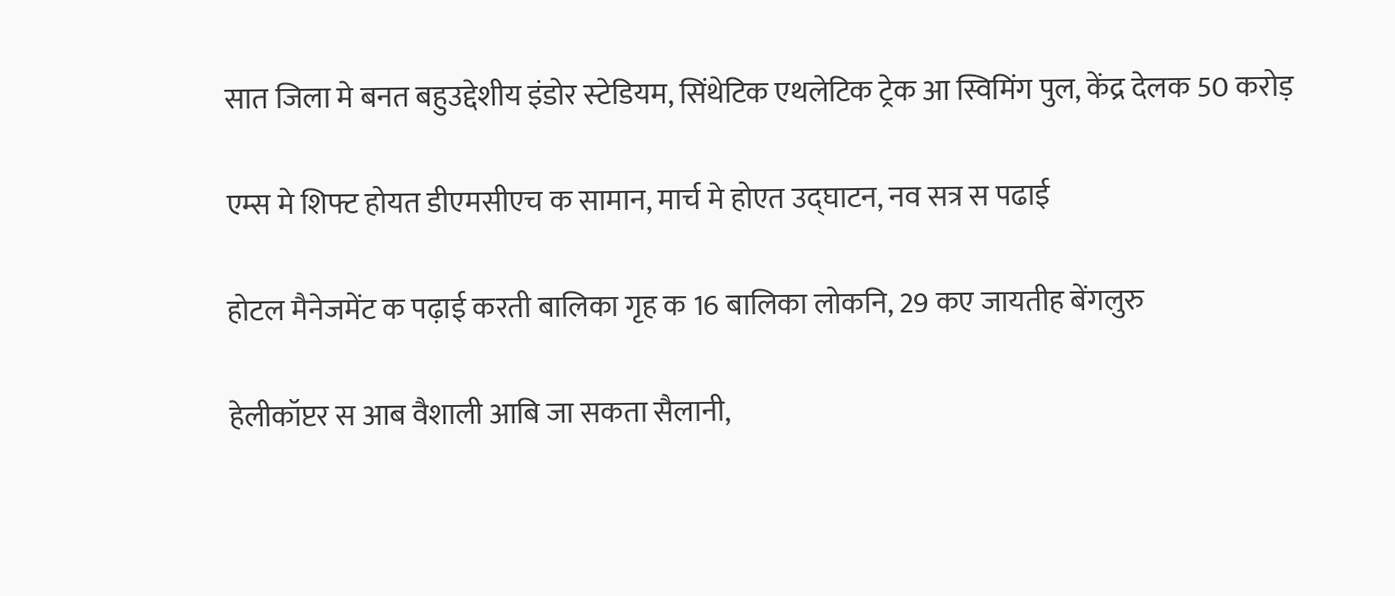सात जिला मे बनत बहुउद्देशीय इंडोर स्‍टेडि‍यम, सिंथेटिक एथलेटिक ट्रेक आ स्विमिंग पुल, केंद्र देलक 50 करोड़

एम्स मे शिफ्ट होयत डीएमसीएच क सामान, मार्च मे होएत उद्घाटन, नव सत्र स पढाई

होटल मैनेजमेंट क पढ़ाई करती बालिका गृह क 16 बालिका लोकनि, 29 कए जायतीह बेंगलुरु

हेलीकॉप्टर स आब वैशाली आबि जा सकता सैलानी,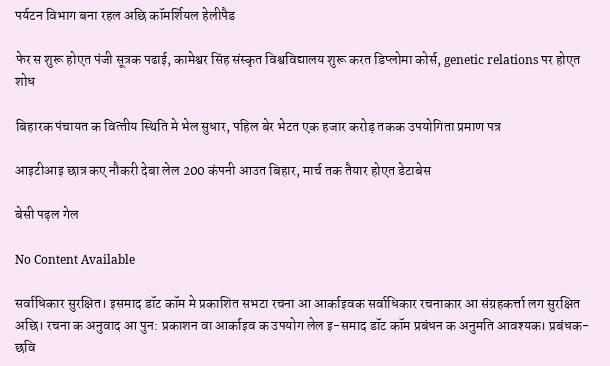पर्यटन विभाग बना रहल अछि कॉमर्शियल हेलीपैड

फेर स शुरू होएत पंजी सूत्रक पढाई, कामेश्वर सिंह संस्कृत विश्वविद्यालय शुरू करत डिप्लोमा कोर्स, genetic relations पर होएत शोध

बिहारक पंचायत क वित्‍तीय स्थिति मे भेल सुधार, पहिल बेर भेटत एक हजार करोड़ तकक उपयोगिता प्रमाण पत्र

आइटीआइ छात्र कए नौकरी देबा लेल 200 कंपनी आउत बिहार, मार्च तक तैयार होएत डेटाबेस

बेसी पढ़ल गेल

No Content Available

सर्वाधिकार सुरक्षित। इसमाद डॉट कॉम मे प्रकाशित सभटा रचना आ आर्काइवक सर्वाधिकार रचनाकार आ संग्रहकर्त्ता लग सुरक्षित अछि। रचना क अनुवाद आ पुन: प्रकाशन वा आर्काइव क उपयोग लेल इ-समाद डॉट कॉम प्रबंधन क अनुमति आवश्यक। प्रबंधक- छवि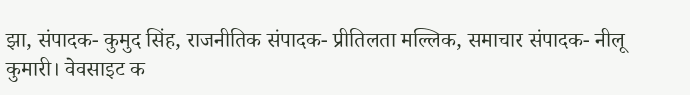झा, संपादक- कुमुद सिंह, राजनीतिक संपादक- प्रीतिलता मल्लिक, समाचार संपादक- नीलू कुमारी। वेवसाइट क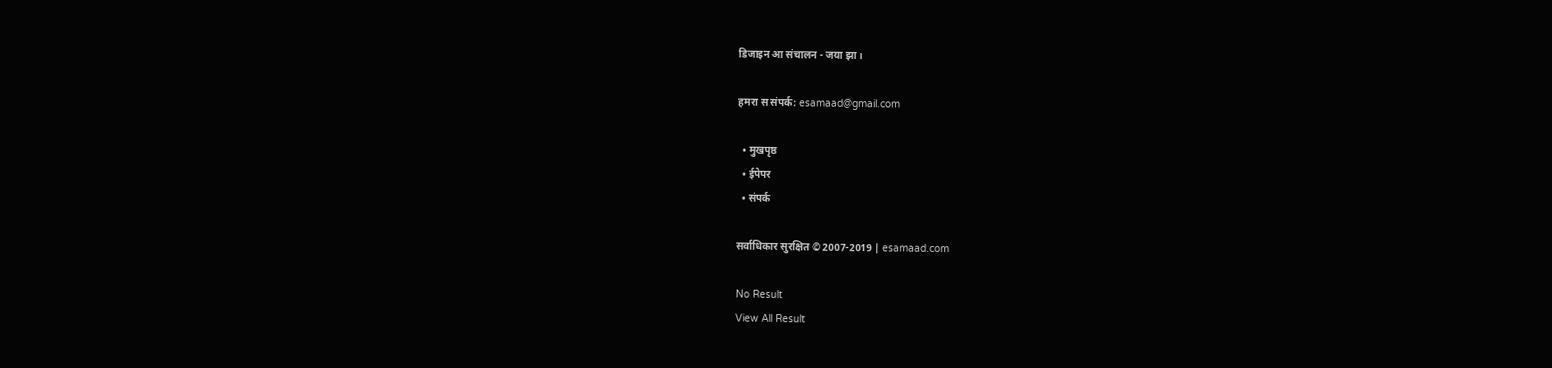डिजाइन आ संचालन - जया झा।

हमरा स संपर्क: esamaad@gmail.com

  • मुखपृष्ठ
  • ईपेपर
  • संपर्क

सर्वाधिकार सुरक्षित © 2007-2019 | esamaad.com

No Result
View All Result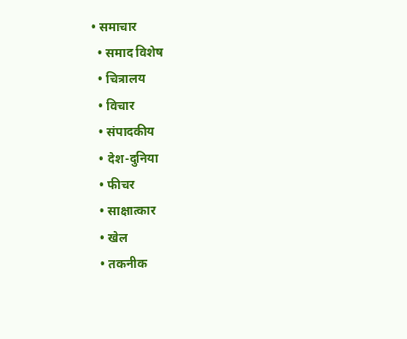• समाचार
  • समाद विशेष
  • चित्रालय
  • विचार
  • संपादकीय
  • देश-दुनिया
  • फीचर
  • साक्षात्‍कार
  • खेल
  • तकनीक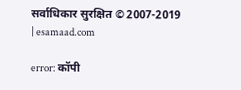सर्वाधिकार सुरक्षित © 2007-2019 | esamaad.com

error: कॉपी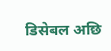डिसेबल अछि